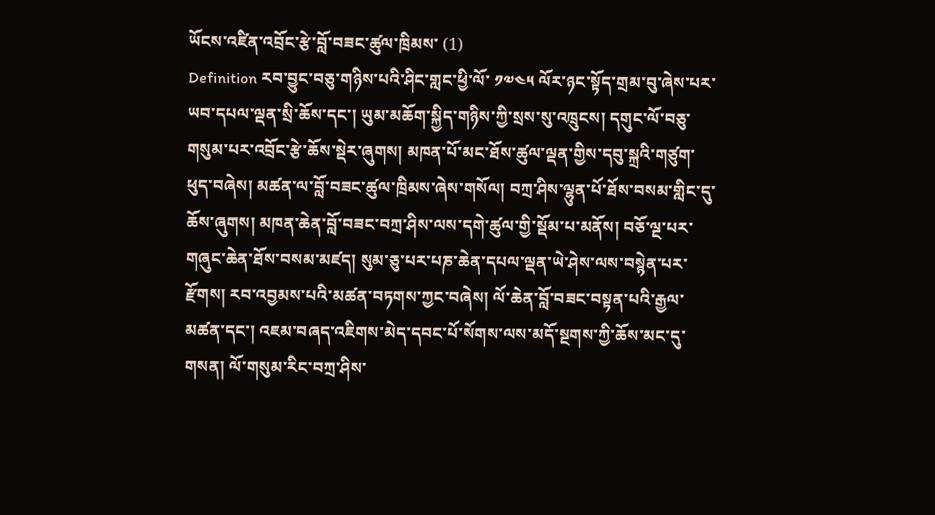ཡོངས་འཛིན་འབྲོང་རྩེ་བློ་བཟང་ཚུལ་ཁྲིམས་ (1)
Definition རབ་བྱུང་བཅུ་གཉིས་པའི་ཤིང་གླང་ཕྱི་ལོ་ ༡༧༤༥ ལོར་ཉང་སྟོད་གྲམ་བུ་ཞེས་པར་ཡབ་དཔལ་ལྡན་སྲི་ཆོས་དང་། ཡུམ་མཆོག་སྐྱིད་གཉིས་ཀྱི་སྲས་སུ་འཁྲུངས། དགུང་ལོ་བཅུ་གསུམ་པར་འབྲོང་རྩེ་ཆོས་སྡེར་ཞུགས། མཁན་པོ་མང་ཐོས་ཚུལ་ལྡན་གྱིས་དབུ་སྐྲའི་གཙུག་ཕུད་བཞེས། མཚན་ལ་བློ་བཟང་ཚུལ་ཁྲིམས་ཞེས་གསོལ། བཀྲ་ཤིས་ལྷུན་པོ་ཐོས་བསམ་གླིང་དུ་ཆོས་ཞུགས། མཁན་ཆེན་བློ་བཟང་བཀྲ་ཤིས་ལས་དགེ་ཚུལ་གྱི་སྡོམ་པ་མནོས། བཅོ་ལྔ་པར་གཞུང་ཆེན་ཐོས་བསམ་མཛད། སུམ་ཅུ་པར་པཎ་ཆེན་དཔལ་ལྡན་ཡེ་ཤེས་ལས་བསྙེན་པར་རྫོགས། རབ་འབྱམས་པའི་མཚན་བཏགས་ཀྱང་བཞེས། ལོ་ཆེན་བློ་བཟང་བསྟན་པའི་རྒྱལ་མཚན་དང་། འཇམ་བཞད་འཇིགས་མེད་དབང་པོ་སོགས་ལས་མདོ་སྔགས་ཀྱི་ཆོས་མང་དུ་གསན། ལོ་གསུམ་རིང་བཀྲ་ཤིས་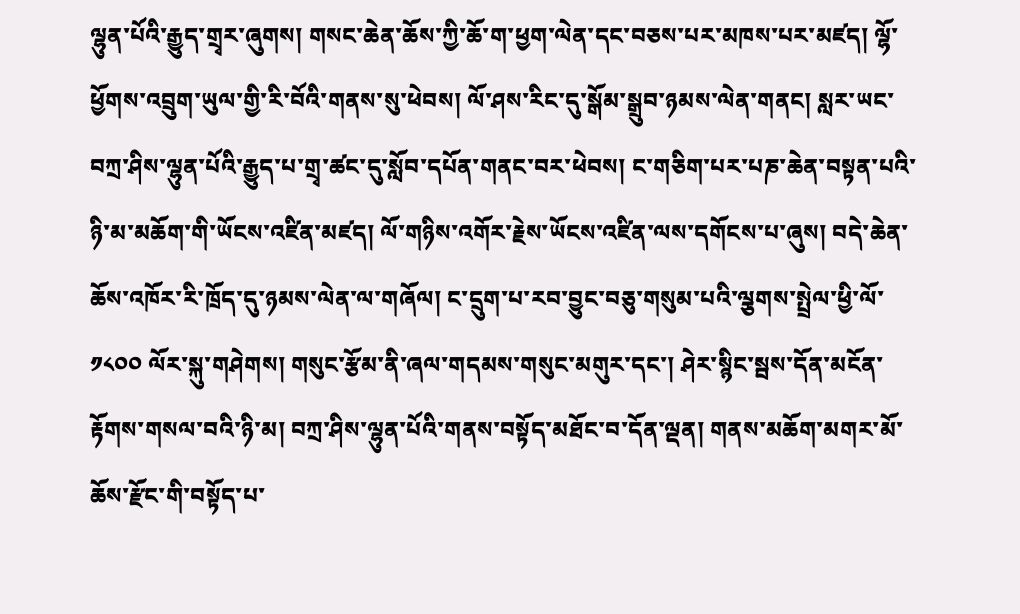ལྷུན་པོའི་རྒྱུད་གྲྭར་ཞུགས། གསང་ཆེན་ཆོས་ཀྱི་ཆོ་ག་ཕྱག་ལེན་དང་བཅས་པར་མཁས་པར་མཛད། ལྷོ་ཕྱོགས་འབྲུག་ཡུལ་གྱི་རི་བོའི་གནས་སུ་ཕེབས། ལོ་ཤས་རིང་དུ་སྒོམ་སྒྲུབ་ཉམས་ལེན་གནང། སླར་ཡང་བཀྲ་ཤིས་ལྷུན་པོའི་རྒྱུད་པ་གྲྭ་ཚང་དུ་སློབ་དཔོན་གནང་བར་ཕེབས། ང་གཅིག་པར་པཎ་ཆེན་བསྟན་པའི་ཉི་མ་མཆོག་གི་ཡོངས་འཛིན་མཛད། ལོ་གཉིས་འགོར་རྗེས་ཡོངས་འཛིན་ལས་དགོངས་པ་ཞུས། བདེ་ཆེན་ཆོས་འཁོར་རི་ཁྲོད་དུ་ཉམས་ལེན་ལ་གཞོལ། ང་དྲུག་པ་རབ་བྱུང་བཅུ་གསུམ་པའི་ལྕགས་སྤྲེལ་ཕྱི་ལོ་ ༡༨༠༠ ལོར་སྐུ་གཤེགས། གསུང་རྩོམ་ནི་ཞལ་གདམས་གསུང་མགུར་དང་། ཤེར་སྙིང་སྦས་དོན་མངོན་རྟོགས་གསལ་བའི་ཉི་མ། བཀྲ་ཤིས་ལྷུན་པོའི་གནས་བསྟོད་མཐོང་བ་དོན་ལྡན། གནས་མཆོག་མགར་མོ་ཆོས་རྫོང་གི་བསྟོད་པ་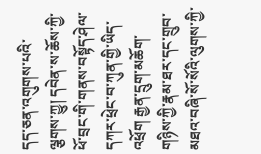དད་ཅན་འགུགས་པའི་ལྕགས་ཀྱུ། དབེན་ས་ཆོས་ཀྱི་ཕོ་བྲང་གི་གནས་བསྟོད་ཤེལ་དཀར་ཕྲེང་བ་ཀུན་གྱི་ཡིད་འཕྲོག རྒྱན་དྲུག་མཆོག་གཉིས་ཀྱི་རྣམ་ཐར་དང་གྲུབ་མཐའ་བཞི་སོ་སོའི་ལུགས་ཀྱི་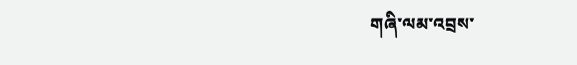གཞི་ལམ་འབྲས་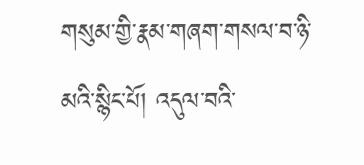གསུམ་གྱི་རྣམ་གཞག་གསལ་བ་ཉི་མའི་སྙིང་པོ། འདུལ་བའི་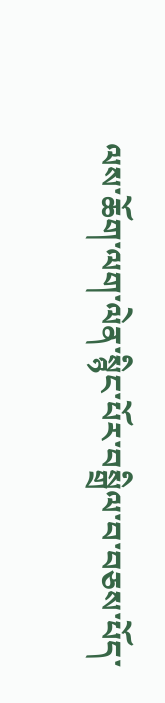ལས་ཆོག་ལག་ལེན་སྙིང་པོར་བསྒྲིལ་བ་བཅས་པོད་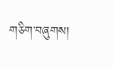གཅིག་བཞུགས།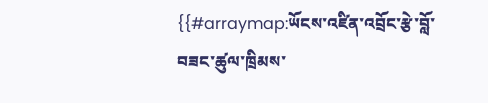{{#arraymap:ཡོངས་འཛིན་འབྲོང་རྩེ་བློ་བཟང་ཚུལ་ཁྲིམས་